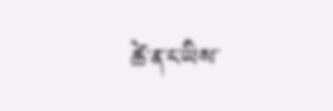ཚེ་ན་ང་ཡིས་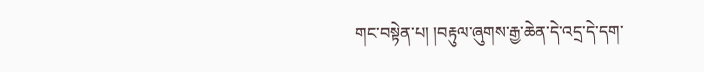གང་བསྟེན་པ། །བརྟུལ་ཞུགས་རྒྱ་ཆེན་དེ་འདྲ་དེ་དག་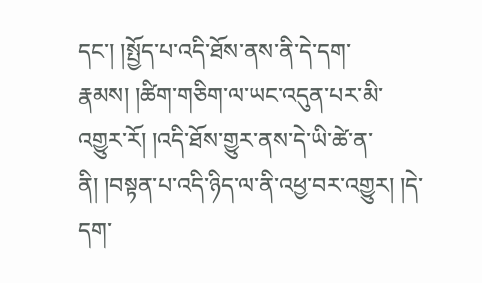དང་། །སྤྱོད་པ་འདི་ཐོས་ནས་ནི་དེ་དག་རྣམས། །ཚིག་གཅིག་ལ་ཡང་འདུན་པར་མི་འགྱུར་རོ། །འདི་ཐོས་གྱུར་ནས་དེ་ཡི་ཚེ་ན་ནི། །བསྟན་པ་འདི་ཉིད་ལ་ནི་འཕྱ་བར་འགྱུར། །དེ་དག་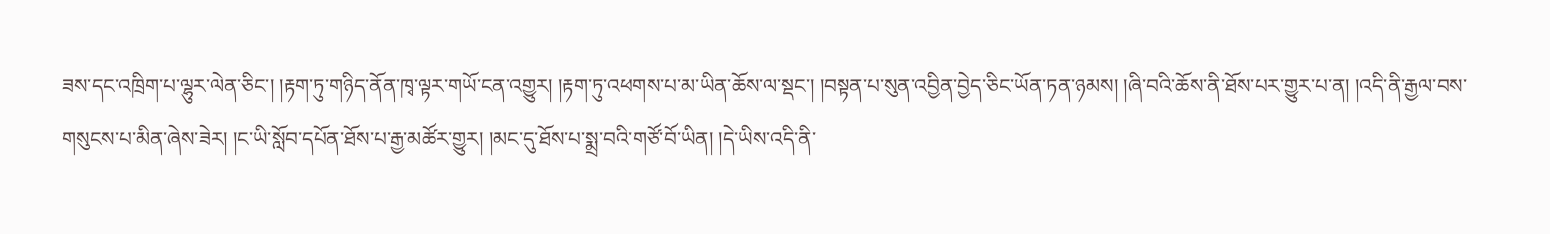ཟས་དང་འཁྲིག་པ་ལྷུར་ལེན་ཅིང་། །རྟག་ཏུ་གཉིད་ནོན་ཁྭ་ལྟར་གཡོ་ངན་འགྱུར། །རྟག་ཏུ་འཕགས་པ་མ་ཡིན་ཆོས་ལ་སྡང་། །བསྟན་པ་སུན་འབྱིན་བྱེད་ཅིང་ཡོན་ཏན་ཉམས། །ཞི་བའི་ཆོས་ནི་ཐོས་པར་གྱུར་པ་ན། །འདི་ནི་རྒྱལ་བས་གསུངས་པ་མིན་ཞེས་ཟེར། །ང་ཡི་སློབ་དཔོན་ཐོས་པ་རྒྱ་མཚོར་གྱུར། །མང་དུ་ཐོས་པ་སྨྲ་བའི་གཙོ་བོ་ཡིན། །དེ་ཡིས་འདི་ནི་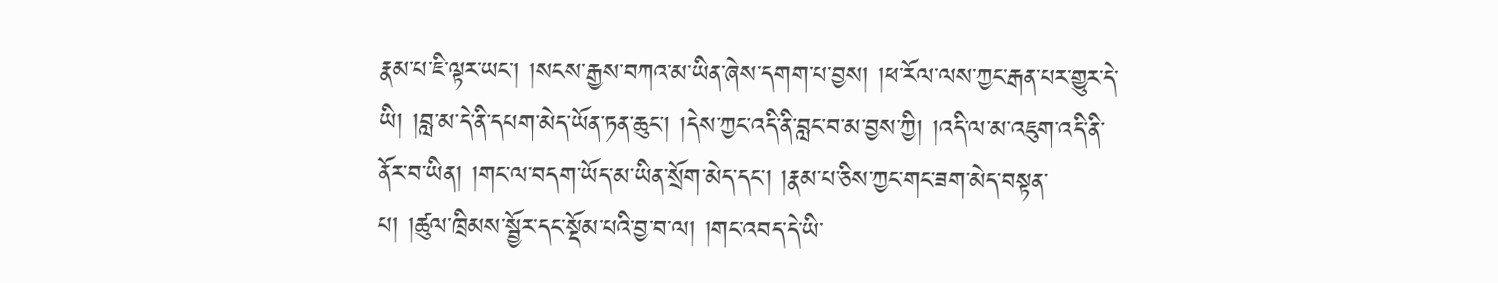རྣམ་པ་ཇི་ལྟར་ཡང་། །སངས་རྒྱས་བཀའ་མ་ཡིན་ཞེས་དགག་པ་བྱས། །ཕ་རོལ་ལས་ཀྱང་རྒན་པར་གྱུར་དེ་ཡི། །བླ་མ་དེ་ནི་དཔག་མེད་ཡོན་ཏན་ཆུང་། །དེས་ཀྱང་འདི་ནི་བླང་བ་མ་བྱས་ཀྱི། །འདི་ལ་མ་འཇུག་འདི་ནི་ནོར་བ་ཡིན། །གང་ལ་བདག་ཡོད་མ་ཡིན་སྲོག་མེད་དང་། །རྣམ་པ་ཅིས་ཀྱང་གང་ཟག་མེད་བསྟན་པ། །ཚུལ་ཁྲིམས་སྦྱོར་དང་སྡོམ་པའི་བྱ་བ་ལ། །གང་འབད་དེ་ཡི་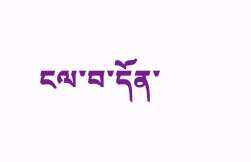ངལ་བ་དོན་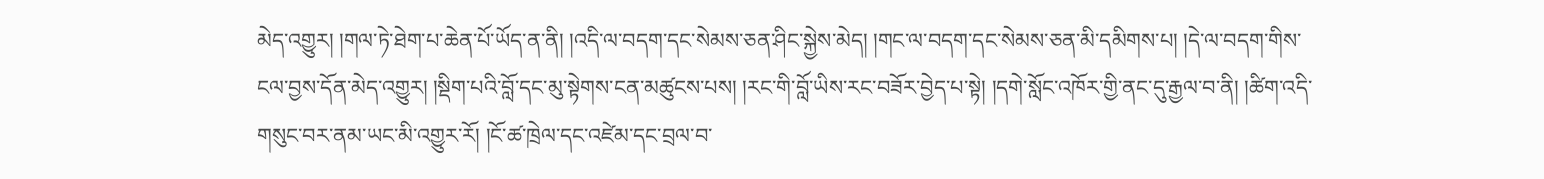མེད་འགྱུར། །གལ་ཏེ་ཐེག་པ་ཆེན་པོ་ཡོད་ན་ནི། །འདི་ལ་བདག་དང་སེམས་ཅན་ཤིང་སྐྱེས་མེད། །གང་ལ་བདག་དང་སེམས་ཅན་མི་དམིགས་པ། །དེ་ལ་བདག་གིས་ངལ་བྱས་དོན་མེད་འགྱུར། །སྡིག་པའི་བློ་དང་མུ་སྟེགས་ངན་མཚུངས་པས། །རང་གི་བློ་ཡིས་རང་བཟོར་བྱེད་པ་སྟེ། །དགེ་སློང་འཁོར་གྱི་ནང་དུ་རྒྱལ་བ་ནི། །ཚིག་འདི་གསུང་བར་ནམ་ཡང་མི་འགྱུར་རོ། །ངོ་ཚ་ཁྲེལ་དང་འཛེམ་དང་བྲལ་བ་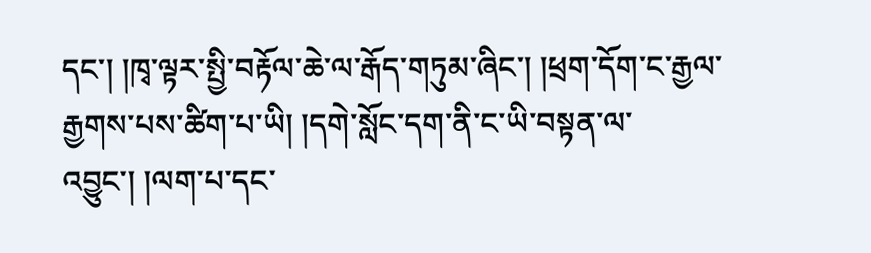དང་། །ཁྭ་ལྟར་སྤྱི་བརྟོལ་ཆེ་ལ་རྒོད་གཏུམ་ཞིང་། །ཕྲག་དོག་ང་རྒྱལ་རྒྱགས་པས་ཚིག་པ་ཡི། །དགེ་སློང་དག་ནི་ང་ཡི་བསྟན་ལ་འབྱུང་། །ལག་པ་དང་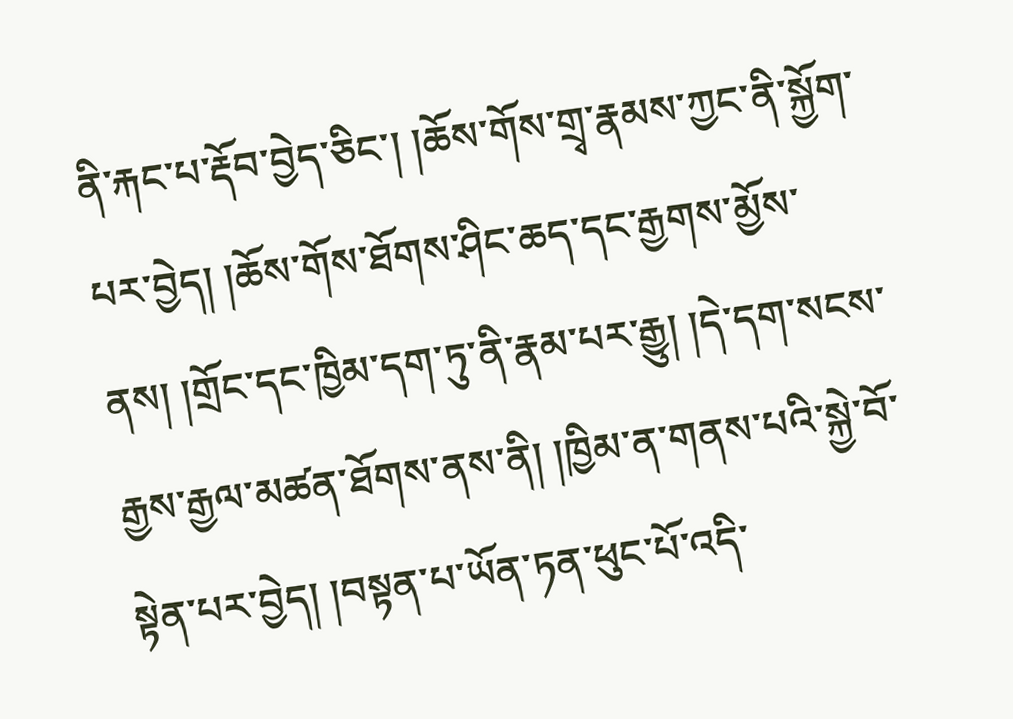ནི་རྐང་པ་རྡོབ་བྱེད་ཅིང་། །ཆོས་གོས་གྲྭ་རྣམས་ཀྱང་ནི་སྐྱོག་པར་བྱེད། །ཆོས་གོས་ཐོགས་ཤིང་ཆད་དང་རྒྱགས་མྱོས་ནས། །གྲོང་དང་ཁྱིམ་དག་ཏུ་ནི་རྣམ་པར་རྒྱུ། །དེ་དག་སངས་རྒྱས་རྒྱལ་མཚན་ཐོགས་ནས་ནི། །ཁྱིམ་ན་གནས་པའི་སྐྱེ་བོ་སྟེན་པར་བྱེད། །བསྟན་པ་ཡོན་ཏན་ཕུང་པོ་འདི་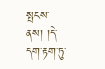སྤངས་ནས། །དེ་དག་རྟག་ཏུ་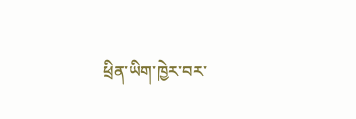ཕྲིན་ཡིག་ཁྱེར་བར་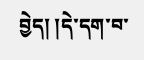བྱེད། །དེ་དག་བ་